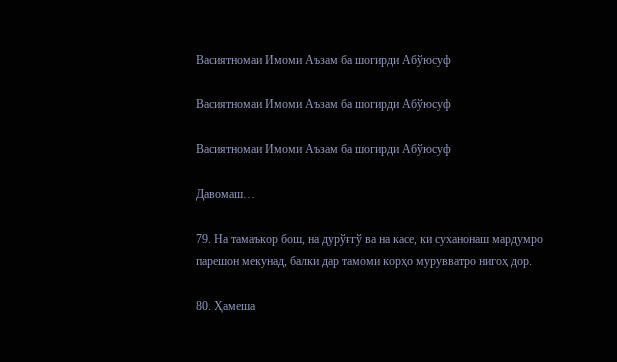Васиятномаи Имоми Аъзам ба шогирди Абўюсуф

Васиятномаи Имоми Аъзам ба шогирди Абўюсуф

Васиятномаи Имоми Аъзам ба шогирди Абўюсуф

Давомаш…

79. На тамаъкор бош, на дурўғгў ва на касе, ки суханонаш мардумро парешон мекунад, балки дар тамоми корҳо мурувватро нигоҳ дор.

80. Ҳамеша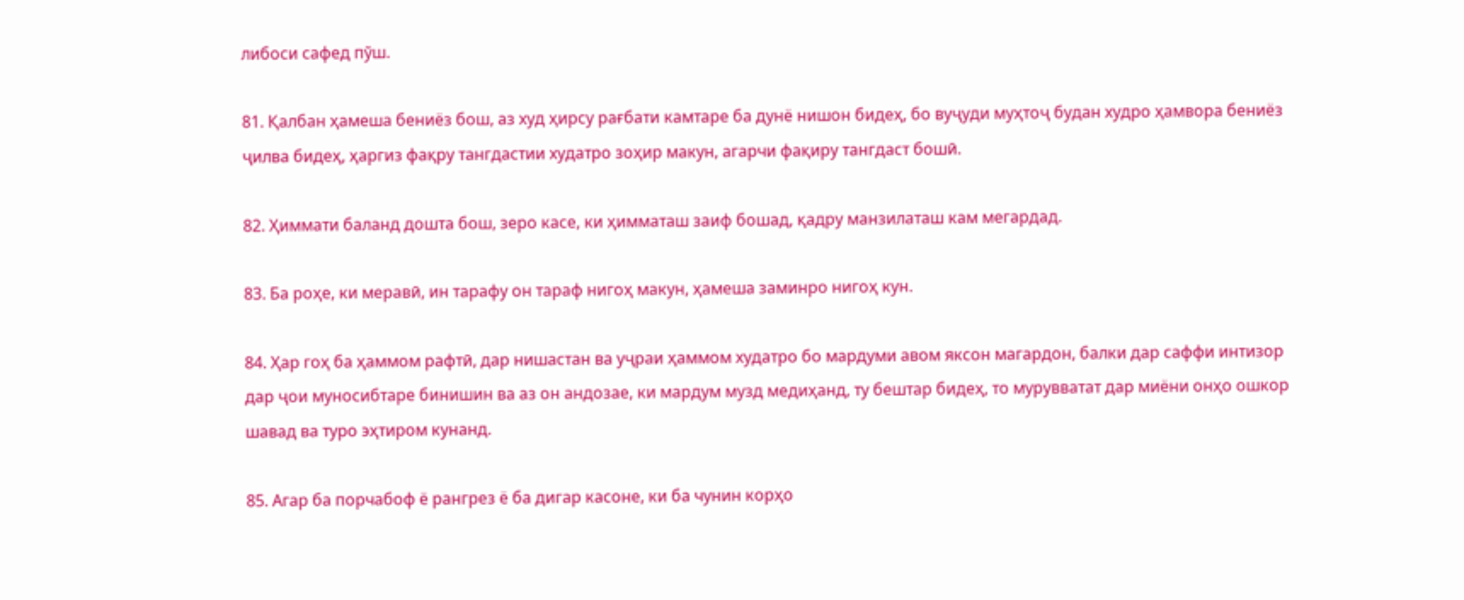либоси сафед пўш.

81. Қалбан ҳамеша бениёз бош, аз худ ҳирсу рағбати камтаре ба дунё нишон бидеҳ, бо вуҷуди муҳтоҷ будан худро ҳамвора бениёз ҷилва бидеҳ, ҳаргиз фақру тангдастии худатро зоҳир макун, агарчи фақиру тангдаст бошӣ.

82. Ҳиммати баланд дошта бош, зеро касе, ки ҳимматаш заиф бошад, қадру манзилаташ кам мегардад.

83. Ба роҳе, ки меравӣ, ин тарафу он тараф нигоҳ макун, ҳамеша заминро нигоҳ кун.

84. Ҳар гоҳ ба ҳаммом рафтӣ, дар нишастан ва уҷраи ҳаммом худатро бо мардуми авом яксон магардон, балки дар саффи интизор дар ҷои муносибтаре бинишин ва аз он андозае, ки мардум музд медиҳанд, ту бештар бидеҳ, то мурувватат дар миёни онҳо ошкор шавад ва туро эҳтиром кунанд.

85. Агар ба порчабоф ё рангрез ё ба дигар касоне, ки ба чунин корҳо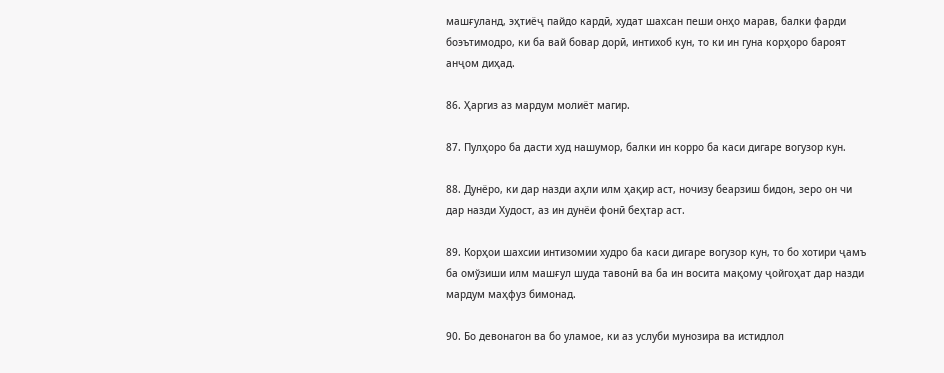машғуланд, эҳтиёҷ пайдо кардӣ, худат шахсан пеши онҳо марав, балки фарди боэътимодро, ки ба вай бовар дорӣ, интихоб кун, то ки ин гуна корҳоро бароят анҷом диҳад.

86. Ҳаргиз аз мардум молиёт магир.

87. Пулҳоро ба дасти худ нашумор, балки ин корро ба каси дигаре вогузор кун.

88. Дунёро, ки дар назди аҳли илм ҳақир аст, ночизу беарзиш бидон, зеро он чи дар назди Худост, аз ин дунёи фонӣ беҳтар аст.

89. Корҳои шахсии интизомии худро ба каси дигаре вогузор кун, то бо хотири ҷамъ ба омўзиши илм машғул шуда тавонӣ ва ба ин восита мақому ҷойгоҳат дар назди мардум маҳфуз бимонад.

90. Бо девонагон ва бо уламое, ки аз услуби мунозира ва истидлол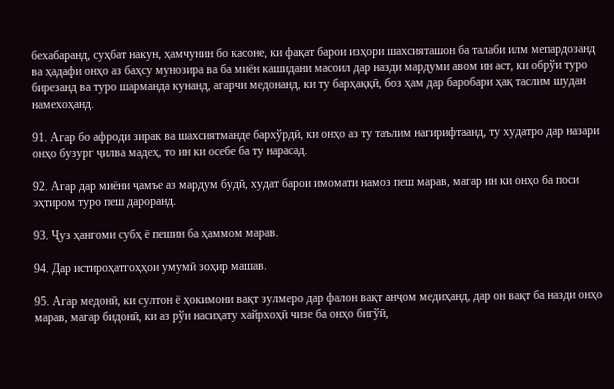бехабаранд, суҳбат накун, ҳамчунин бо касоне, ки фақат барои изҳори шахсияташон ба талаби илм мепардозанд ва ҳадафи онҳо аз баҳсу мунозира ва ба миён кашидани масоил дар назди мардуми авом ин аст, ки обрўи туро бирезанд ва туро шарманда кунанд, агарчи медонанд, ки ту барҳаққӣ, боз ҳам дар баробари ҳақ таслим шудан намехоҳанд.

91. Агар бо афроди зирак ва шахсиятманде бархўрдӣ, ки онҳо аз ту таълим нагирифтаанд, ту худатро дар назари онҳо бузург ҷилва мадеҳ, то ин ки осебе ба ту нарасад.

92. Агар дар миёни ҷамъе аз мардум будӣ, худат барои имомати намоз пеш марав, магар ин ки онҳо ба поси эҳтиром туро пеш дароранд.

93. Ҷуз ҳангоми субҳ ё пешин ба ҳаммом марав.

94. Дар истироҳатгоҳҳои умумӣ зоҳир машав.

95. Агар медонӣ, ки султон ё ҳокимони вақт зулмеро дар фалон вақт анҷом медиҳанд, дар он вақт ба назди онҳо марав, магар бидонӣ, ки аз рўи насиҳату хайрхоҳӣ чизе ба онҳо бигўӣ,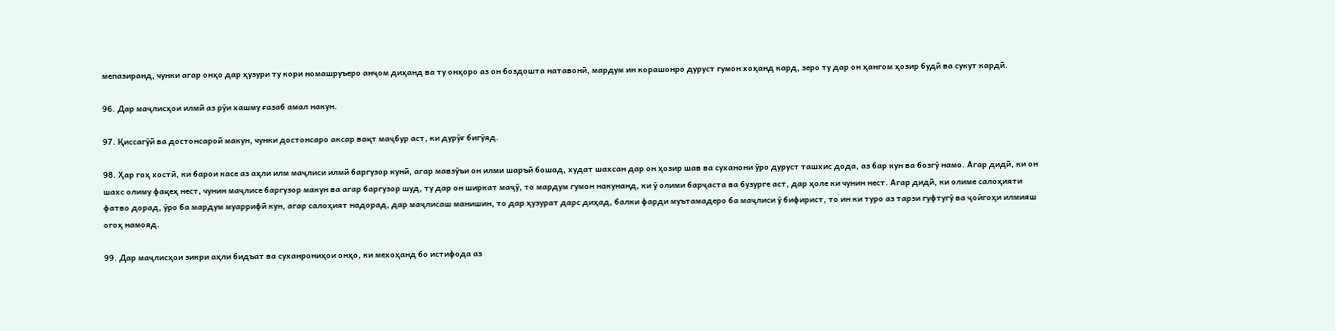мепазиранд, чунки агар онҳо дар ҳузури ту кори номашруъеро анҷом диҳанд ва ту онҳоро аз он боздошта натавонӣ, мардум ин корашонро дуруст гумон хоҳанд кард, зеро ту дар он ҳангом ҳозир будӣ ва сукут кардӣ.

96. Дар маҷлисҳои илмӣ аз рўи хашму ғазаб амал накун.

97. Қиссагўӣ ва достонсароӣ макун, чунки достонсаро аксар вақт маҷбур аст, ки дурўғ бигўяд.

98. Ҳар гоҳ хостӣ, ки барои касе аз аҳли илм маҷлиси илмӣ баргузор кунӣ, агар мавзўъи он илми шаръӣ бошад, худат шахсан дар он ҳозир шав ва суханони ўро дуруст ташхис дода, аз бар кун ва бозгў намо. Агар дидӣ, ки он шахс олиму фақеҳ нест, чунин маҷлисе баргузор макун ва агар баргузор шуд, ту дар он ширкат маҷў, то мардум гумон накунанд, ки ў олими барҷаста ва бузурге аст, дар ҳоле ки чунин нест. Агар дидӣ, ки олиме салоҳияти фатво дорад, ўро ба мардум муаррифӣ кун, агар салоҳият надорад, дар маҷлисаш манишин, то дар ҳузурат дарс диҳад, балки фарди муътамадеро ба маҷлиси ў бифирист, то ин ки туро аз тарзи гуфтугў ва ҷойгоҳи илмияш огоҳ намояд.

99. Дар маҷлисҳои зикри аҳли бидъат ва суханрониҳои онҳо, ки мехоҳанд бо истифода аз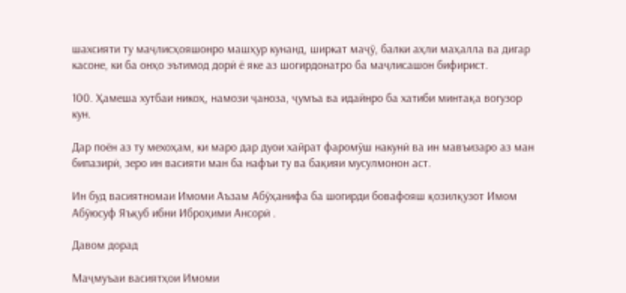шахсияти ту маҷлисҳояшонро машҳур кунанд, ширкат маҷў, балки аҳли маҳалла ва дигар касоне, ки ба онҳо эътимод дорӣ ё яке аз шогирдонатро ба маҷлисашон бифирист.

100. Ҳамеша хутбаи никоҳ, намози ҷаноза, ҷумъа ва идайнро ба хатиби минтақа вогузор кун.

Дар поён аз ту мехоҳам, ки маро дар дуои хайрат фаромўш накунӣ ва ин мавъизаро аз ман бипазирӣ, зеро ин васияти ман ба нафъи ту ва бақияи мусулмонон аст.

Ин буд васиятномаи Имоми Аъзам Абўҳанифа ба шогирди бовафояш қозилқузот Имом Абўюсуф Яъқуб ибни Иброҳими Ансорӣ .

Давом дорад

Маҷмуъаи васиятҳои Имоми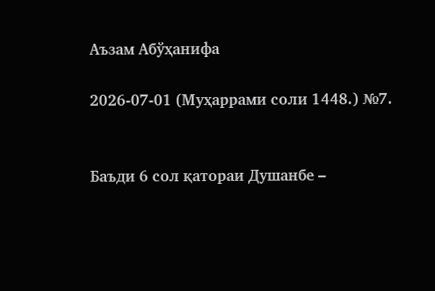Аъзам Абўҳанифа

2026-07-01 (Муҳаррами соли 1448.) №7.


Баъди 6 сол қатораи Душанбе –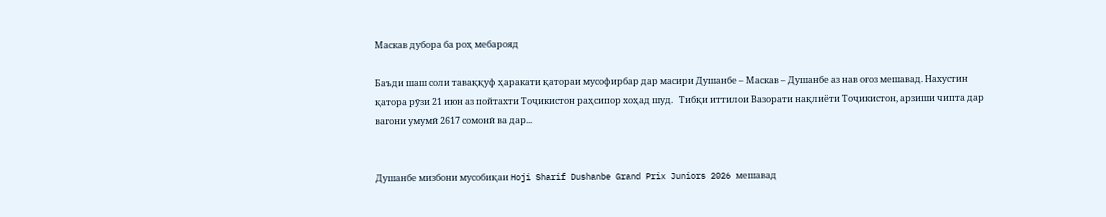Маскав дубора ба роҳ мебарояд

Баъди шаш соли таваққуф ҳаракати қатораи мусофирбар дар масири Душанбе – Маскав – Душанбе аз нав оғоз мешавад. Нахустин қатора рӯзи 21 июн аз пойтахти Тоҷикистон раҳсипор хоҳад шуд.   Тибқи иттилои Вазорати нақлиёти Тоҷикистон, арзиши чипта дар вагони умумӣ 2617 сомонӣ ва дар...


Душанбе мизбони мусобиқаи Hoji Sharif Dushanbe Grand Prix Juniors 2026 мешавад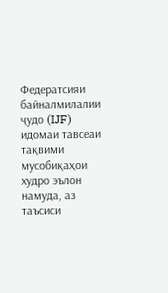Федератсияи байналмилалии ҷудо (IJF) идомаи тавсеаи тақвими мусобиқаҳои худро эълон намуда, аз таъсиси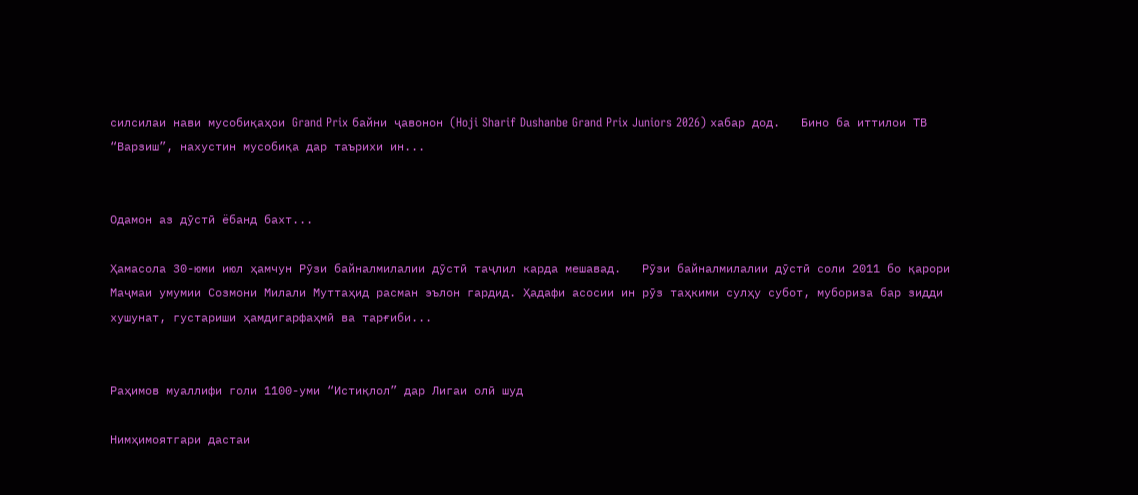силсилаи нави мусобиқаҳои Grand Prix байни ҷавонон (Hoji Sharif Dushanbe Grand Prix Juniors 2026) хабар дод.   Бино ба иттилои ТВ “Варзиш”, нахустин мусобиқа дар таърихи ин...


Одамон аз дӯстӣ ёбанд бахт...

Ҳамасола 30-юми июл ҳамчун Рӯзи байналмилалии дӯстӣ таҷлил карда мешавад.   Рӯзи байналмилалии дӯстӣ соли 2011 бо қарори Маҷмаи умумии Созмони Милали Муттаҳид расман эълон гардид. Ҳадафи асосии ин рӯз таҳкими сулҳу субот, мубориза бар зидди хушунат, густариши ҳамдигарфаҳмӣ ва тарғиби...


Раҳимов муаллифи голи 1100-уми “Истиқлол” дар Лигаи олӣ шуд

Нимҳимоятгари дастаи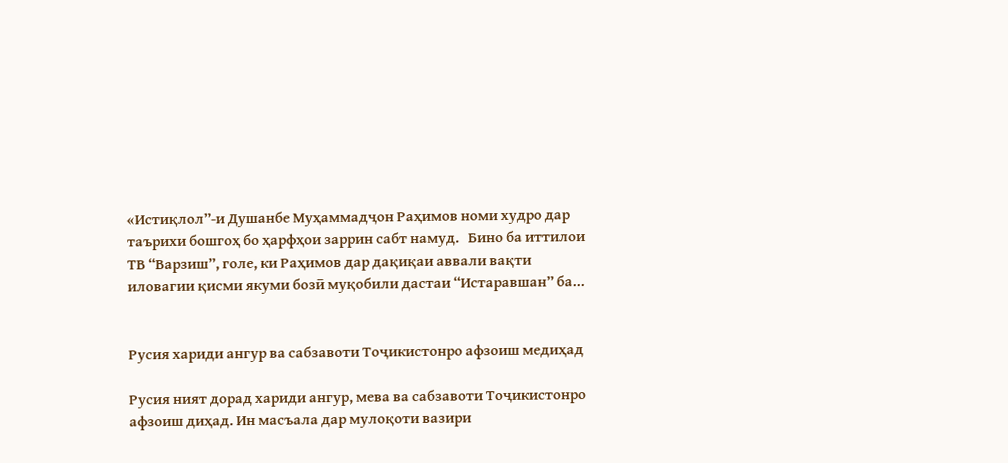«Истиқлол”-и Душанбе Муҳаммадҷон Раҳимов номи худро дар таърихи бошгоҳ бо ҳарфҳои заррин сабт намуд.   Бино ба иттилои ТВ “Варзиш”, голе, ки Раҳимов дар дақиқаи аввали вақти иловагии қисми якуми бозӣ муқобили дастаи “Истаравшан” ба...


Русия хариди ангур ва сабзавоти Тоҷикистонро афзоиш медиҳад

Русия ният дорад хариди ангур, мева ва сабзавоти Тоҷикистонро афзоиш диҳад. Ин масъала дар мулоқоти вазири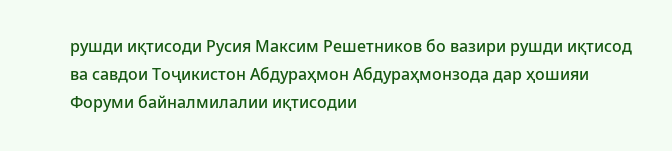рушди иқтисоди Русия Максим Решетников бо вазири рушди иқтисод ва савдои Тоҷикистон Абдураҳмон Абдураҳмонзода дар ҳошияи Форуми байналмилалии иқтисодии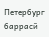Петербург баррасӣ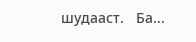шудааст.   Ба...